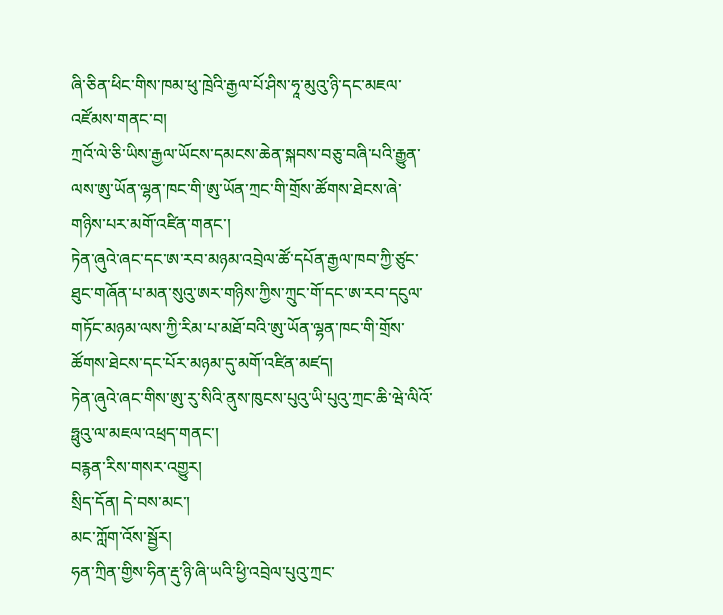ཞི་ཅིན་ཕིང་གིས་ཁམ་ཕུ་ཁྲེའི་རྒྱལ་པོ་ཤིས་ཧཱ་མུའུ་ཉི་དང་མཇལ་འཛོམས་གནང་བ།
ཀྲའོ་ལེ་ཅི་ཡིས་རྒྱལ་ཡོངས་དམངས་ཆེན་སྐབས་བཅུ་བཞི་པའི་རྒྱུན་ལས་ཨུ་ཡོན་ལྷན་ཁང་གི་ཨུ་ཡོན་ཀྲང་གི་གྲོས་ཚོགས་ཐེངས་ཞེ་གཉིས་པར་མགོ་འཛིན་གནང་།
ཏེན་ཞུའེ་ཞང་དང་ཨ་རབ་མཉམ་འབྲེལ་ཚོ་དཔོན་རྒྱལ་ཁབ་ཀྱི་ཙུང་ཐུང་གཞོན་པ་མན་སུའུ་ཨར་གཉིས་ཀྱིས་ཀྲུང་གོ་དང་ཨ་རབ་དངུལ་གཏོང་མཉམ་ལས་ཀྱི་རིམ་པ་མཐོ་བའི་ཨུ་ཡོན་ལྷན་ཁང་གི་གྲོས་ཚོགས་ཐེངས་དང་པོར་མཉམ་དུ་མགོ་འཛིན་མཛད།
ཏེན་ཞུའེ་ཞང་གིས་ཨུ་རུ་སིའི་ནུས་ཁུངས་པུའུ་ཡི་པུའུ་ཀྲང་ཆི་ཝེ་ལིའོ་ཧྥུའུ་ལ་མཇལ་འཕྲད་གནང་།
བརྙན་རིས་གསར་འགྱུར།
སྲིད་དོན། དེ་བས་མང་།
མང་ཀློག་འོས་སྦྱོར།
ཧན་ཀྲིན་གྱིས་ཧིན་རྡུ་ཉི་ཞི་ཡའི་ཕྱི་འབྲེལ་པུའུ་ཀྲང་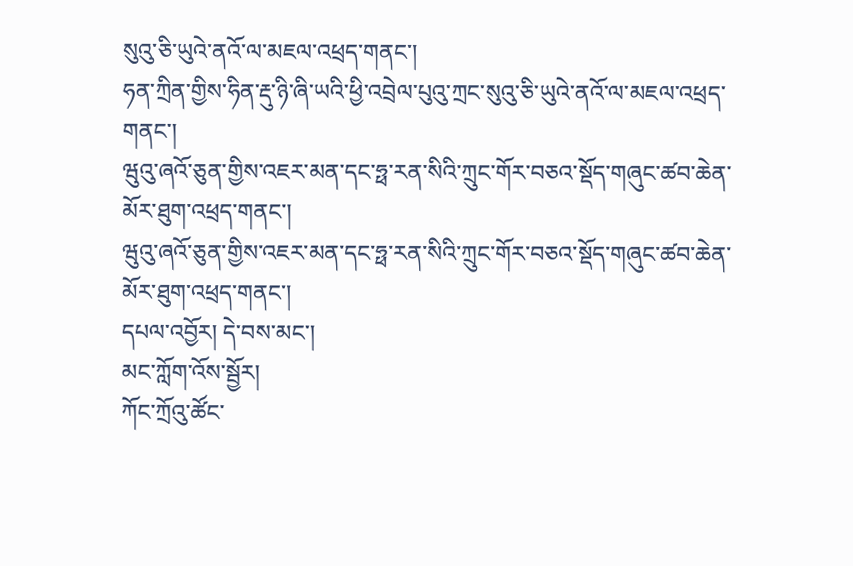སུའུ་ཅི་ཡུའེ་ནའོ་ལ་མཇལ་འཕྲད་གནང་།
ཧན་ཀྲིན་གྱིས་ཧིན་རྡུ་ཉི་ཞི་ཡའི་ཕྱི་འབྲེལ་པུའུ་ཀྲང་སུའུ་ཅི་ཡུའེ་ནའོ་ལ་མཇལ་འཕྲད་གནང་།
ཝུའུ་ཞའོ་ཅུན་གྱིས་འཇར་མན་དང་ཧྥ་རན་སིའི་ཀྲུང་གོར་བཅའ་སྡོད་གཞུང་ཚབ་ཆེན་མོར་ཐུག་འཕྲད་གནང་།
ཝུའུ་ཞའོ་ཅུན་གྱིས་འཇར་མན་དང་ཧྥ་རན་སིའི་ཀྲུང་གོར་བཅའ་སྡོད་གཞུང་ཚབ་ཆེན་མོར་ཐུག་འཕྲད་གནང་།
དཔལ་འབྱོར། དེ་བས་མང་།
མང་ཀློག་འོས་སྦྱོར།
ཀོང་ཀྲོའུ་ཚོང་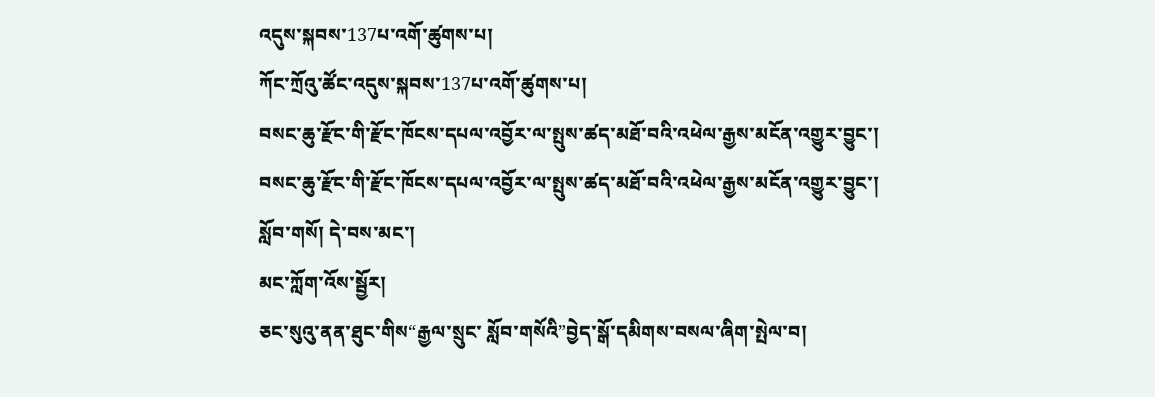འདུས་སྐབས་137པ་འགོ་ཚུགས་པ།
ཀོང་ཀྲོའུ་ཚོང་འདུས་སྐབས་137པ་འགོ་ཚུགས་པ།
བསང་ཆུ་རྫོང་གི་རྫོང་ཁོངས་དཔལ་འབྱོར་ལ་སྤུས་ཚད་མཐོ་བའི་འཕེལ་རྒྱས་མངོན་འགྱུར་བྱུང་།
བསང་ཆུ་རྫོང་གི་རྫོང་ཁོངས་དཔལ་འབྱོར་ལ་སྤུས་ཚད་མཐོ་བའི་འཕེལ་རྒྱས་མངོན་འགྱུར་བྱུང་།
སློབ་གསོ། དེ་བས་མང་།
མང་ཀློག་འོས་སྦྱོར།
ཅང་སུའུ་ནན་ཐུང་གིས“རྒྱལ་སྲུང་ སློབ་གསོའི”བྱེད་སྒོ་དམིགས་བསལ་ཞིག་སྤེལ་བ།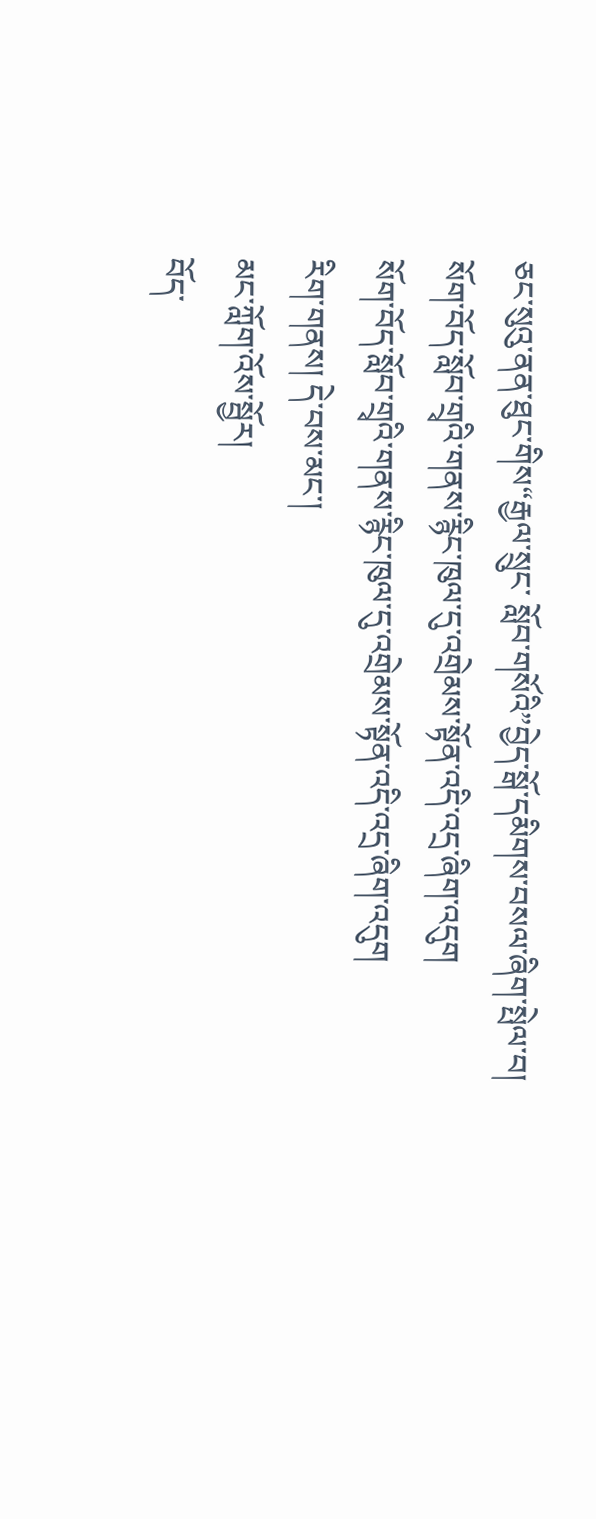ཅང་སུའུ་ནན་ཐུང་གིས“རྒྱལ་སྲུང་ སློབ་གསོའི”བྱེད་སྒོ་དམིགས་བསལ་ཞིག་སྤེལ་བ།
སོག་བོད་སློབ་གྲྭའི་གནས་རྙིང་ཁུལ་དུ་འགྲེམས་སྟོན་འདི་འདྲ་ཞིག་འདུག
སོག་བོད་སློབ་གྲྭའི་གནས་རྙིང་ཁུལ་དུ་འགྲེམས་སྟོན་འདི་འདྲ་ཞིག་འདུག
རིག་གནས། དེ་བས་མང་།
མང་ཀློག་འོས་སྦྱོར།
བོད་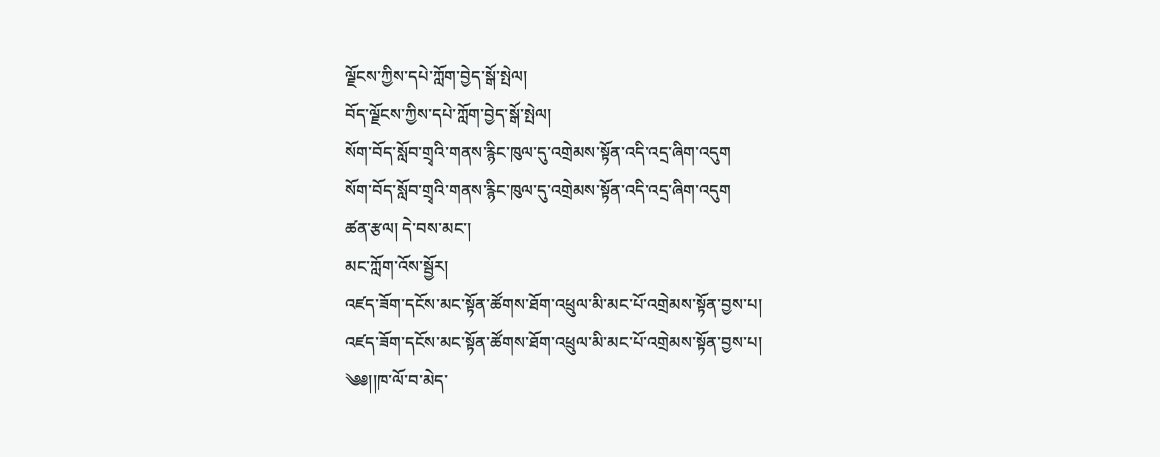ལྗོངས་ཀྱིས་དཔེ་ཀློག་བྱེད་སྒོ་སྤེལ།
བོད་ལྗོངས་ཀྱིས་དཔེ་ཀློག་བྱེད་སྒོ་སྤེལ།
སོག་བོད་སློབ་གྲྭའི་གནས་རྙིང་ཁུལ་དུ་འགྲེམས་སྟོན་འདི་འདྲ་ཞིག་འདུག
སོག་བོད་སློབ་གྲྭའི་གནས་རྙིང་ཁུལ་དུ་འགྲེམས་སྟོན་འདི་འདྲ་ཞིག་འདུག
ཚན་རྩལ། དེ་བས་མང་།
མང་ཀློག་འོས་སྦྱོར།
འཛད་ཟོག་དངོས་མང་སྟོན་ཚོགས་ཐོག་འཕྲུལ་མི་མང་པོ་འགྲེམས་སྟོན་བྱས་པ།
འཛད་ཟོག་དངོས་མང་སྟོན་ཚོགས་ཐོག་འཕྲུལ་མི་མང་པོ་འགྲེམས་སྟོན་བྱས་པ།
༄༅།།ཁ་ལོ་བ་མེད་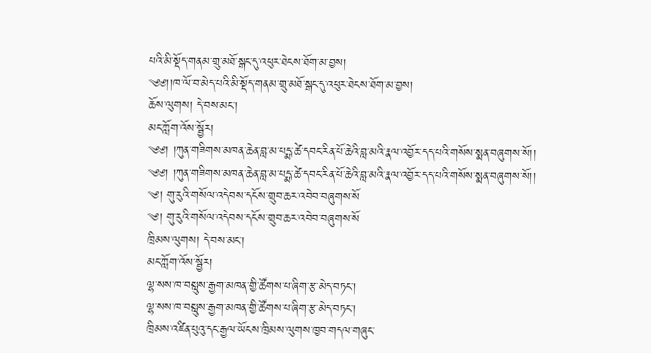པའི་མི་སྡོད་གནམ་གྲུ་མཐོ་སྒང་དུ་འཕུར་ཐེངས་ཐོག་མ་བྱས།
༄༅།།ཁ་ལོ་བ་མེད་པའི་མི་སྡོད་གནམ་གྲུ་མཐོ་སྒང་དུ་འཕུར་ཐེངས་ཐོག་མ་བྱས།
ཆོས་ལུགས། དེ་བས་མང་།
མང་ཀློག་འོས་སྦྱོར།
༄༅། །ཀུན་གཟིགས་མཁན་ཆེན་བླ་མ་པདྨ་ཚེ་དབང་རིན་པོ་ཆེའི་བླ་མའི་རྣལ་འབྱོར་དད་པའི་གསོས་སྨན་བཞུགས་སོ།།
༄༅། །ཀུན་གཟིགས་མཁན་ཆེན་བླ་མ་པདྨ་ཚེ་དབང་རིན་པོ་ཆེའི་བླ་མའི་རྣལ་འབྱོར་དད་པའི་གསོས་སྨན་བཞུགས་སོ།།
༄། གུ་རུའི་གསོལ་འདེབས་དངོས་གྲུབ་ཆར་འབེབ་བཞུགས་སོ
༄། གུ་རུའི་གསོལ་འདེབས་དངོས་གྲུབ་ཆར་འབེབ་བཞུགས་སོ
ཁྲིམས་ལུགས། དེ་བས་མང་།
མང་ཀློག་འོས་སྦྱོར།
ལྷ་སས་ཁ་བསླུས་རྒྱག་མཁན་གྱི་ཚོགས་པ་ཞིག་རྩ་མེད་བཏང་།
ལྷ་སས་ཁ་བསླུས་རྒྱག་མཁན་གྱི་ཚོགས་པ་ཞིག་རྩ་མེད་བཏང་།
ཁྲིམས་འཛིན་པུའུ་དང་རྒྱལ་ཡོངས་ཁྲིམས་ལུགས་ཁྱབ་གདལ་གཞུང་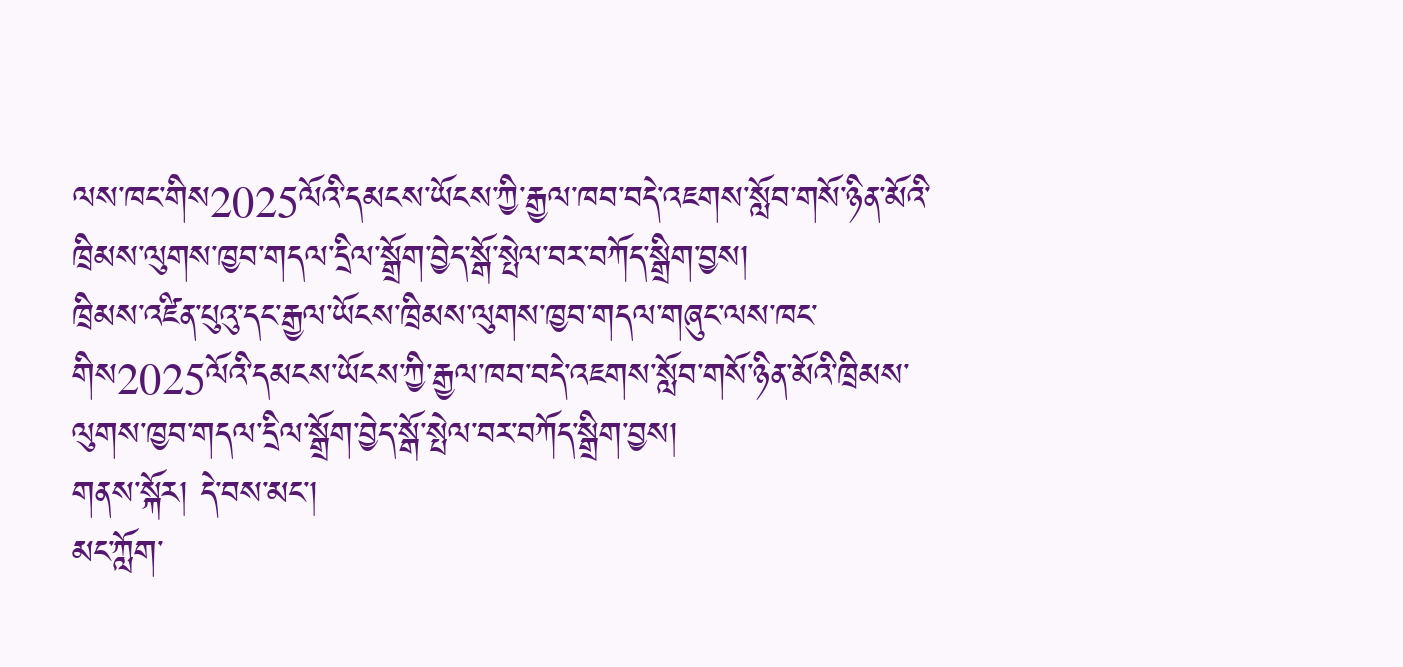ལས་ཁང་གིས2025ལོའི་དམངས་ཡོངས་ཀྱི་རྒྱལ་ཁབ་བདེ་འཇགས་སློབ་གསོ་ཉིན་མོའི་ཁྲིམས་ལུགས་ཁྱབ་གདལ་དྲིལ་སྒྲོག་བྱེད་སྒོ་སྤེལ་བར་བཀོད་སྒྲིག་བྱས།
ཁྲིམས་འཛིན་པུའུ་དང་རྒྱལ་ཡོངས་ཁྲིམས་ལུགས་ཁྱབ་གདལ་གཞུང་ལས་ཁང་གིས2025ལོའི་དམངས་ཡོངས་ཀྱི་རྒྱལ་ཁབ་བདེ་འཇགས་སློབ་གསོ་ཉིན་མོའི་ཁྲིམས་ལུགས་ཁྱབ་གདལ་དྲིལ་སྒྲོག་བྱེད་སྒོ་སྤེལ་བར་བཀོད་སྒྲིག་བྱས།
གནས་སྐོར། དེ་བས་མང་།
མང་ཀློག་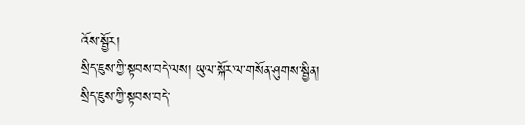འོས་སྦྱོར།
སྲིད་ཇུས་ཀྱི་སྟབས་བདེ་ལས། ཡུལ་སྐོར་ལ་གསོན་ཤུགས་སྦྱིན།
སྲིད་ཇུས་ཀྱི་སྟབས་བདེ་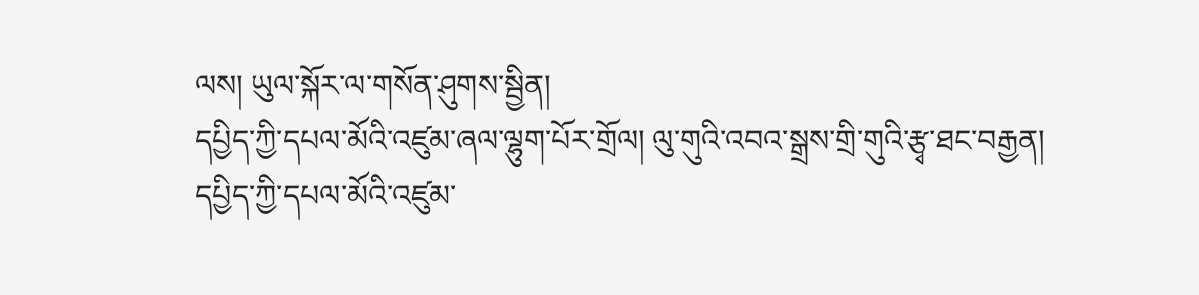ལས། ཡུལ་སྐོར་ལ་གསོན་ཤུགས་སྦྱིན།
དཔྱིད་ཀྱི་དཔལ་མོའི་འཛུམ་ཞལ་ལྷུག་པོར་གྲོལ། ལུ་གུའི་འབའ་སྒྲས་གྲི་གུའི་རྩྭ་ཐང་བརྒྱན།
དཔྱིད་ཀྱི་དཔལ་མོའི་འཛུམ་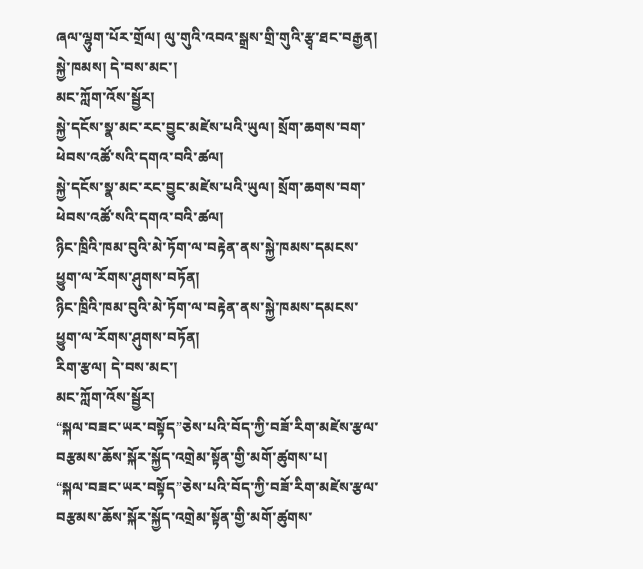ཞལ་ལྷུག་པོར་གྲོལ། ལུ་གུའི་འབའ་སྒྲས་གྲི་གུའི་རྩྭ་ཐང་བརྒྱན།
སྐྱེ་ཁམས། དེ་བས་མང་།
མང་ཀློག་འོས་སྦྱོར།
སྐྱེ་དངོས་སྣ་མང་རང་བྱུང་མཛེས་པའི་ཡུལ། སྲོག་ཆགས་བག་ཕེབས་འཚོ་སའི་དགའ་བའི་ཚལ།
སྐྱེ་དངོས་སྣ་མང་རང་བྱུང་མཛེས་པའི་ཡུལ། སྲོག་ཆགས་བག་ཕེབས་འཚོ་སའི་དགའ་བའི་ཚལ།
ཉིང་ཁྲིའི་ཁམ་བུའི་མེ་ཏོག་ལ་བརྟེན་ནས་སྐྱེ་ཁམས་དམངས་ཕྱུག་ལ་རོགས་ཤུགས་བཏོན།
ཉིང་ཁྲིའི་ཁམ་བུའི་མེ་ཏོག་ལ་བརྟེན་ནས་སྐྱེ་ཁམས་དམངས་ཕྱུག་ལ་རོགས་ཤུགས་བཏོན།
རིག་རྩལ། དེ་བས་མང་།
མང་ཀློག་འོས་སྦྱོར།
“སྐལ་བཟང་ཡར་བསྟོད”ཅེས་པའི་བོད་ཀྱི་བཟོ་རིག་མཛེས་རྩལ་བརྩམས་ཆོས་སྐོར་སྐྱོད་འགྲེམ་སྟོན་གྱི་མགོ་ཚུགས་པ།
“སྐལ་བཟང་ཡར་བསྟོད”ཅེས་པའི་བོད་ཀྱི་བཟོ་རིག་མཛེས་རྩལ་བརྩམས་ཆོས་སྐོར་སྐྱོད་འགྲེམ་སྟོན་གྱི་མགོ་ཚུགས་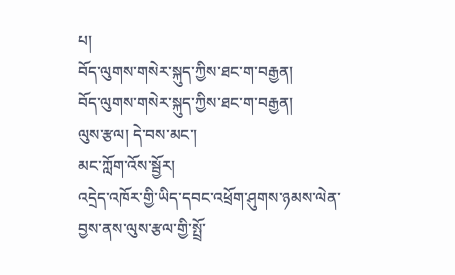པ།
བོད་ལུགས་གསེར་སྐུད་ཀྱིས་ཐང་ག་བརྒྱན།
བོད་ལུགས་གསེར་སྐུད་ཀྱིས་ཐང་ག་བརྒྱན།
ལུས་རྩལ། དེ་བས་མང་།
མང་ཀློག་འོས་སྦྱོར།
འདྲེད་འཁོར་གྱི་ཡིད་དབང་འཕྲོག་ཤུགས་ཉམས་ལེན་བྱས་ནས་ལུས་རྩལ་གྱི་སྤྲོ་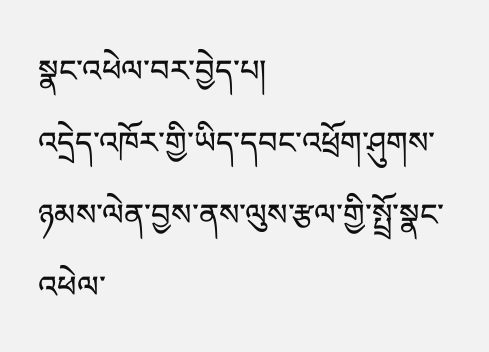སྣང་འཕེལ་བར་བྱེད་པ།
འདྲེད་འཁོར་གྱི་ཡིད་དབང་འཕྲོག་ཤུགས་ཉམས་ལེན་བྱས་ནས་ལུས་རྩལ་གྱི་སྤྲོ་སྣང་འཕེལ་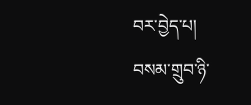བར་བྱེད་པ།
བསམ་གྲུབ་ཉི་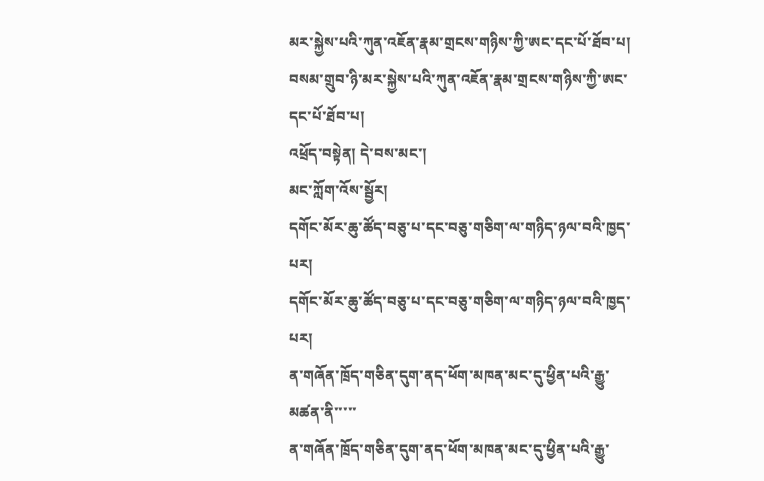མར་སྐྱེས་པའི་ཀུན་འཇོན་རྣམ་གྲངས་གཉིས་ཀྱི་ཨང་དང་པོ་ཐོབ་པ།
བསམ་གྲུབ་ཉི་མར་སྐྱེས་པའི་ཀུན་འཇོན་རྣམ་གྲངས་གཉིས་ཀྱི་ཨང་དང་པོ་ཐོབ་པ།
འཕྲོད་བསྟེན། དེ་བས་མང་།
མང་ཀློག་འོས་སྦྱོར།
དགོང་མོར་ཆུ་ཚོད་བཅུ་པ་དང་བཅུ་གཅིག་ལ་གཉིད་ཉལ་བའི་ཁྱད་པར།
དགོང་མོར་ཆུ་ཚོད་བཅུ་པ་དང་བཅུ་གཅིག་ལ་གཉིད་ཉལ་བའི་ཁྱད་པར།
ན་གཞོན་ཁྲོད་གཅིན་དུག་ནད་ཕོག་མཁན་མང་དུ་ཕྱིན་པའི་རྒྱུ་མཚན་ནི་་་་་
ན་གཞོན་ཁྲོད་གཅིན་དུག་ནད་ཕོག་མཁན་མང་དུ་ཕྱིན་པའི་རྒྱུ་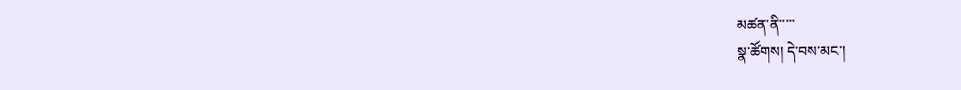མཚན་ནི་་་་་
སྣ་ཚོགས། དེ་བས་མང་།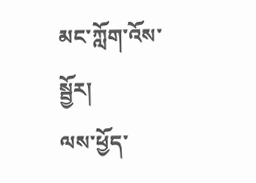མང་ཀློག་འོས་སྦྱོར།
ལས་ཕྱོད་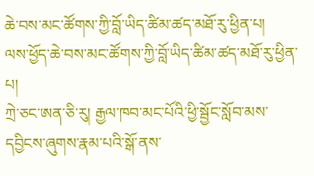ཆེ་བས་མང་ཚོགས་ཀྱི་བློ་ཡིད་ཚིམ་ཚད་མཐོ་རུ་ཕྱིན་པ།
ལས་ཕྱོད་ཆེ་བས་མང་ཚོགས་ཀྱི་བློ་ཡིད་ཚིམ་ཚད་མཐོ་རུ་ཕྱིན་པ།
ཀྲེ་ཅང་ཨན་ཅི་རུ། རྒྱལ་ཁབ་མང་པོའི་ཕྱི་སྦྱོང་སློབ་མས་དབྱིངས་ཞུགས་རྣམ་པའི་སྒོ་ནས་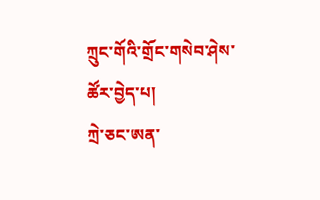ཀྲུང་གོའི་གྲོང་གསེབ་ཤེས་ཚོར་བྱེད་པ།
ཀྲེ་ཅང་ཨན་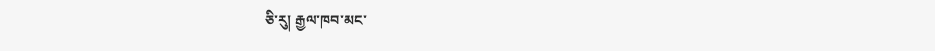ཅི་རུ། རྒྱལ་ཁབ་མང་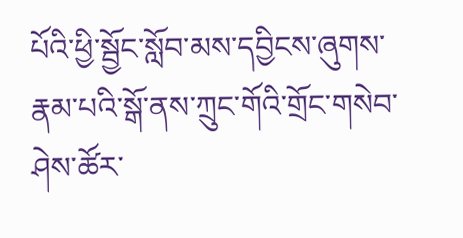པོའི་ཕྱི་སྦྱོང་སློབ་མས་དབྱིངས་ཞུགས་རྣམ་པའི་སྒོ་ནས་ཀྲུང་གོའི་གྲོང་གསེབ་ཤེས་ཚོར་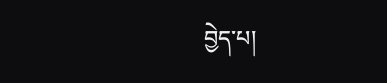བྱེད་པ།